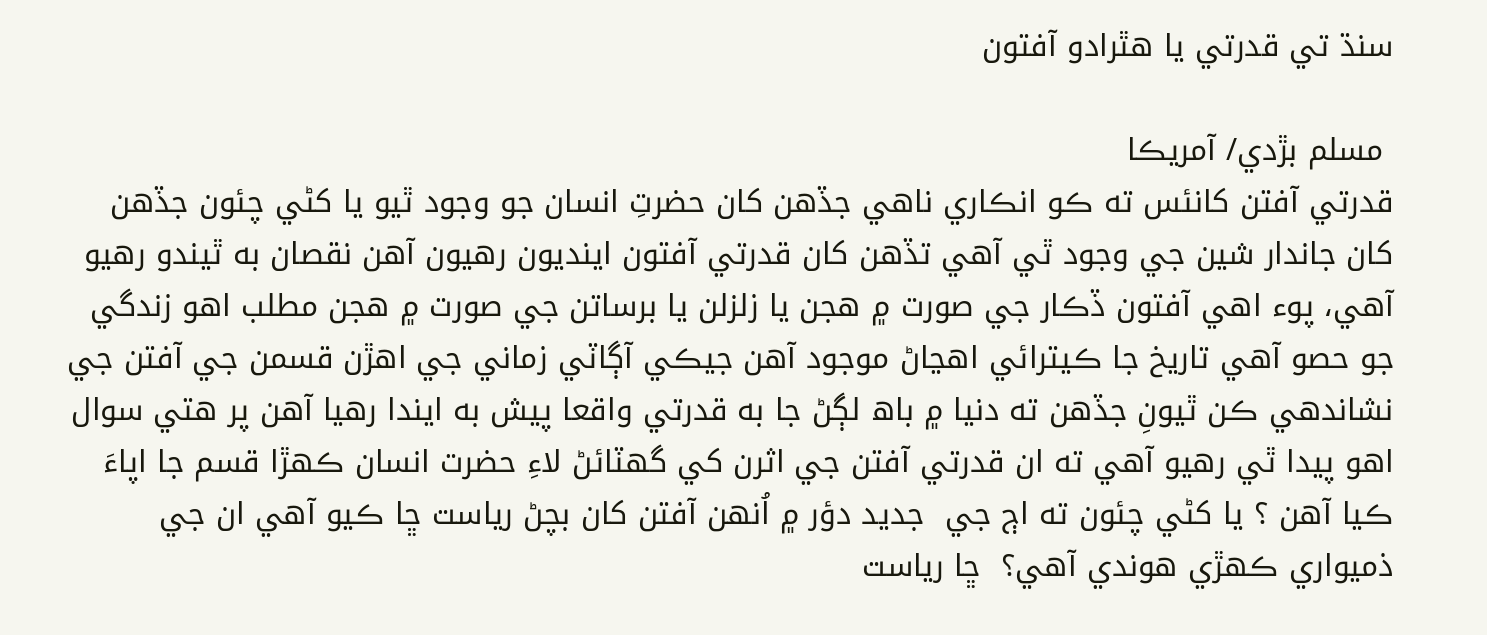سنڌ تي قدرتي يا هٿرادو آفتون

 مسلم بڙدي/ آمريڪا
قدرتي آفتن کانئس ته ڪو انڪاري ناهي جڏهن کان حضرتِ انسان جو وجود ٿيو يا کڻي چئون جڏھن کان جاندار شين جي وجود ٿي آھي تڏھن کان قدرتي آفتون اينديون رھيون آهن نقصان به ٿيندو رھيو آهي، پوء اھي آفتون ڏڪار جي صورت ۾ ھجن يا زلزلن يا برساتن جي صورت ۾ ھجن مطلب اھو زندگي جو حصو آھي تاريخ جا ڪيترائي اھڃاڻ موجود آھن جيڪي آڳاٽي زماني جي اھڙن قسمن جي آفتن جي نشاندهي ڪن ٿيونِ جڏھن ته دنيا ۾ باھ لڳڻ جا به قدرتي واقعا پيش به ايندا رهيا آهن پر ھتي سوال اھو پيدا ٿي رھيو آھي ته ان قدرتي آفتن جي اثرن کي گھٽائڻ لاءِ حضرت انسان ڪھڙا قسم جا اپاءَ ڪيا آھن ؟ يا کڻي چئون ته اڄ جي  جديد دؤر ۾ اُنھن آفتن کان بچڻ رياست ڇا ڪيو آھي ان جي ذميواري ڪھڙي ھوندي آھي؟  ڇا رياست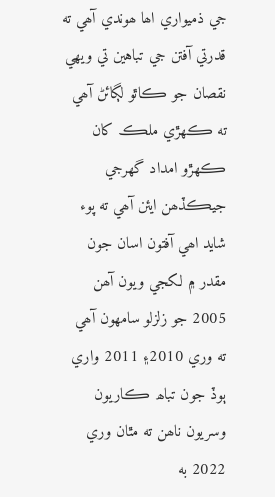جي ذميواري اھا ھوندي آھي ته قدرتي آفتن جي تباهين تي ويھي نقصان جو ڪاٿو لڳائڻ آھي ته ڪھڙي ملڪ کان ڪھڙو امداد گھرجي جيڪڏھن ايئن آھي ته پوء شايد اھي آفتون اسان جون مقدر ۾ لکجي ويون آھن 2005 جو زلزلو سامھون آھي ته وري 2010۽ 2011 واري ٻوڏ جون تباھ ڪاريون وسريون ناھن ته مٿان وري 2022 به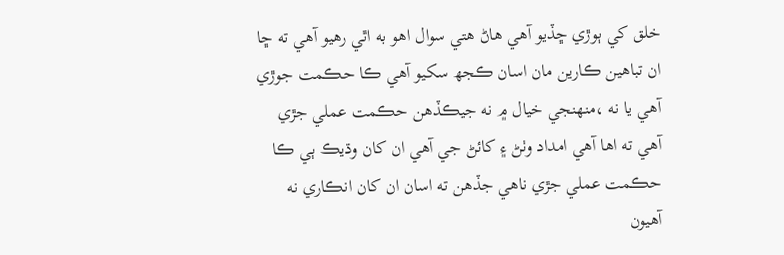خلق کي ٻوڙي ڇڏيو آھي ھاڻ ھتي سوال اھو به اٿي رھيو آھي ته ڇا ان تباهين ڪارين مان اسان ڪجھ سکيو آھي ڪا حڪمت جوڙي آھي يا نه ،منھنجي خيال ۾ نه جيڪڏھن حڪمت عملي جڙي آھي ته اھا آھي امداد وٺڻ ۽ کائڻ جي آھي ان کان وڌيڪ ٻي ڪا حڪمت عملي جڙي ناھي جڏھن ته اسان ان کان انڪاري نه آھيون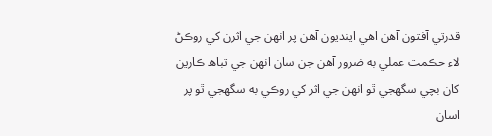قدرتي آفتون آھن اھي اينديون آھن پر انھن جي اثرن کي روڪڻ لاء حڪمت عملي به ضرور آھن جن سان انھن جي تباھ ڪارين کان بچي سگھجي ٿو انھن جي اثر کي روڪي به سگھجي ٿو پر اسان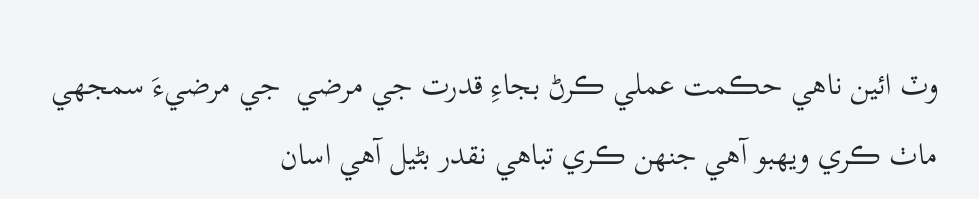وٽ ائين ناھي حڪمت عملي ڪرڻ بجاءِ قدرت جي مرضي  جي مرضيءَ سمجھي ماٺ ڪري ويھبو آھي جنھن ڪري تباھي نقدر بڻيل آھي اسان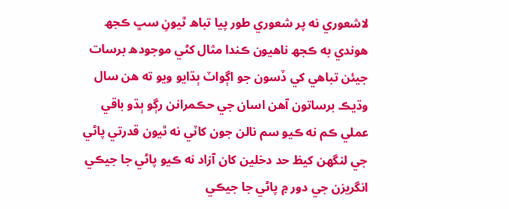لاشعوري نه پر شعوري طور پيا تباھ ٿيونِ سڀ ڪجھ ھوندي به ڪجھ ناھيون ڪندا مثال کڻي موجودھ برسات جيئن تباھي کي ڏسون جو اڳواٽ ٻڌايو ويو ته ھن سال وڌيڪ برساتون آھن اسان جي حڪمرانن رڳو ٻڌو باقي عملي ڪم نه ڪيو سم نالن جون کاٽي نه ٿيون قدرتي پاڻي جي لنگھن کيظ حد دخلين کان آزاد نه ڪيو پاڻي جا جيڪي انگريزن جي دور ۾ پاڻي جا جيڪي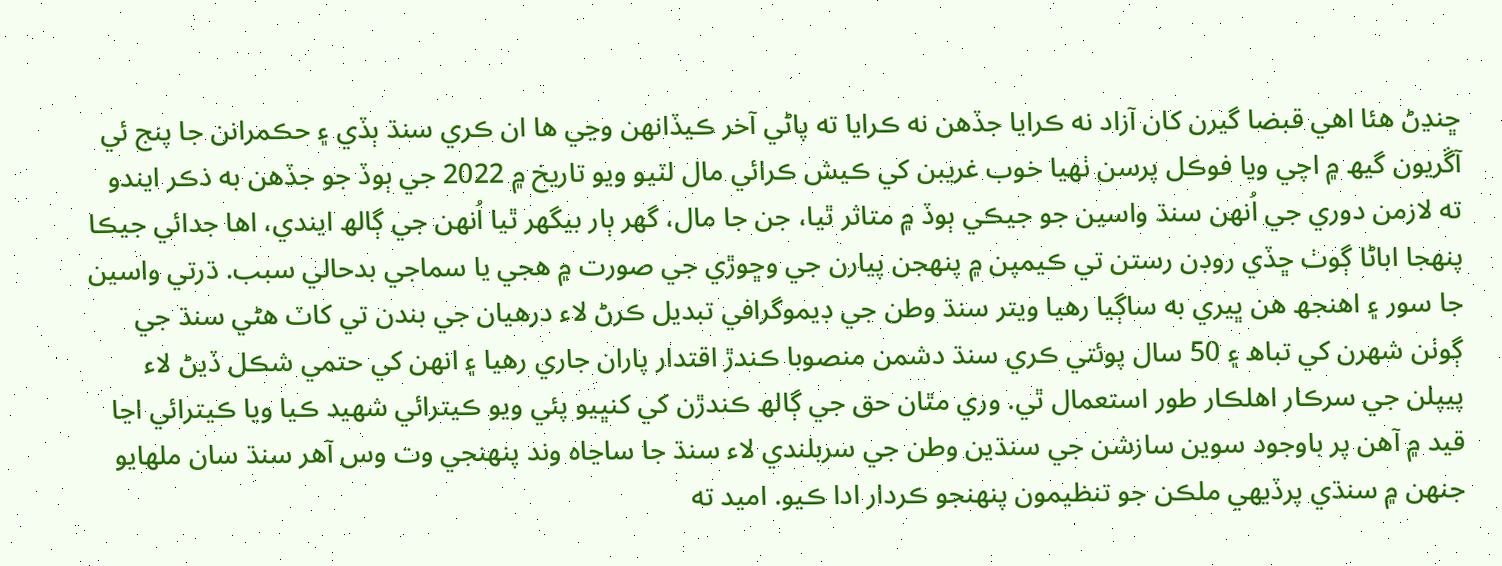ڇنڍڻ ھئا اھي قبضا گيرن کان آزاد نه ڪرايا جڏهن نه ڪرايا ته پاڻي آخر ڪيڏانھن وڃي ھا ان ڪري سنڌ ٻڏي ۽ حڪمرانن جا پنج ئي آڱريون گيھ ۾ اچي ويا فوڪل پرسن ٺھيا خوب غريبن کي ڪيش ڪرائي مال لٽيو ويو تاريخ ۾ 2022 جي ٻوڏ جو جڏهن به ذڪر ايندو ته لازمن دوري جي اُنھن سنڌ واسين جو جيڪي ٻوڏ ۾ متاثر ٿيا، جن جا مال، گھر ٻار بيگهر ٿيا اُنھن جي ڳالھ ايندي، اها جدائي جيڪا پنهجا اباڻا ڳوٺ ڇڏي روڊن رستن تي ڪيمپن ۾ پنهجن پيارن جي وڇوڙي جي صورت ۾ هجي يا سماجي بدحالي سبب. ڌرتي واسين جا سور ۽ اهنجھ هن ڀيري به ساڳيا رهيا ويتر سنڌ وطن جي ڊيموگرافي تبديل ڪرڻ لاء درهيان جي بندن تي کاٽ هڻي سنڌ جي ڳوٺن شهرن کي تباھ ۽ 50 سال پوئتي ڪري سنڌ دشمن منصوبا ڪندڙ اقتدار پاران جاري رهيا ۽ انهن کي حتمي شڪل ڏيڻ لاء پيپلن جي سرڪار اهلڪار طور استعمال ٿي. وري مٿان حق جي ڳالھ ڪندڙن کي کنڀيو پئي ويو ڪيترائي شهيد ڪيا ويا ڪيترائي اڃا قيد ۾ آهن پر باوجود سوين سازشن جي سنڌين وطن جي سربلندي لاء سنڌ جا ساڃاه وند پنهنجي وت وس آهر سنڌ سان ملهايو جنهن ۾ سنڌي پرڏيهي ملڪن جو تنظيمون پنھنجو ڪردار ادا ڪيو. اميد ته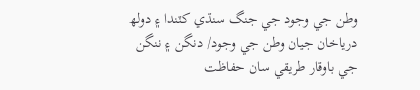وطن جي وجود جي جنگ سنڌي کٽندا ۽ دولھ درياخان جيان وطن جي وجود/ دنگن ۽ ننگن جي باوقار طريقي سان حفاظت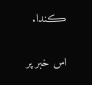ڪندا.

اس خبر پر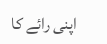اپنی رائے کا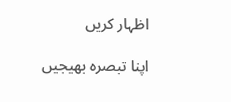اظہار کریں

اپنا تبصرہ بھیجیں